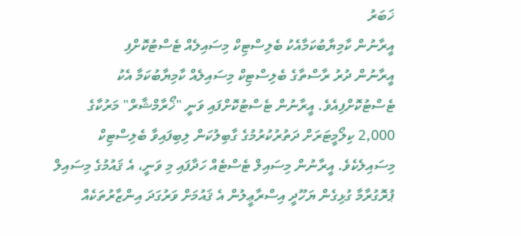ޚަބަރު
އީރާނުން ކާމިޔާބުކަމާއެކު ބެލިސްޓިކް މިސައިލެއް ޓެސްޓުކޮށްފި
އީރާނުން ދުރު ރާސްތާގެ ބެލިސްޓިކް މިސައިލެއް ކާމިޔާބުކަމާ އެކު ޓެސްޓުކޮށްފިއެވެ. އީރާނުން ޓެސްޓުކޮށްފައި ވަނީ "ޚޯރާމްޝާރް" މަރުކާގެ 2,000 ކިލޯމީޓަރަށް ދަތުރުކުރުމުގެ ގާބިލުކަން ލިބިފައިވާ ބެލިސްޓިކް މިސައިލެކެވެ. އީރާނުން މިސައިލް ޓެސްޓެއް ހަދާފައި މި ވަނީ، އެ ޤައުމުގެ މިސައިލް ޕުރޮގުރާމާ ގުޅިގެން ޔަހޫދީ އިސްރާޢީލުން އެ ޤައުމަށް ވަރުގަދަ އިންޒާރުތަކެއް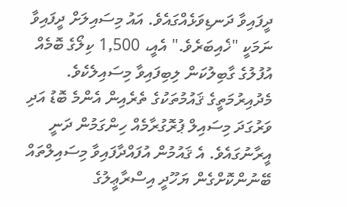ދީފައިވާ ދަނޑިވަޅެއްގައެވެ. އައު މިސައިލަށް ދީފައިވާ ނަމަކީ "ޚެއިބަރެވެ." އެއީ، 1,500 ކިލޯގެ ބޮމެއް އުފުލުގެ ގާބިލުކަން ލިބިފައިވާ މިސައިލެކެވެ.
މެދުއިރުމަތީގެ ޤައުމުތަކުގެ ތެރެއިން އެންމެ ބޮޑު އަދި ވަރުގަދަ މިސައިލް ޕުރޮގުރާމެއް ހިންގަމުން ދަނީ އީރާނުގައެވެ. އެ ޤައުމުން އުފައްދާފައިވާ މިސައިލްތައް ބޭނުންކޮށްގެން ޔަހޫދީ އިސްރާޢީލުގެ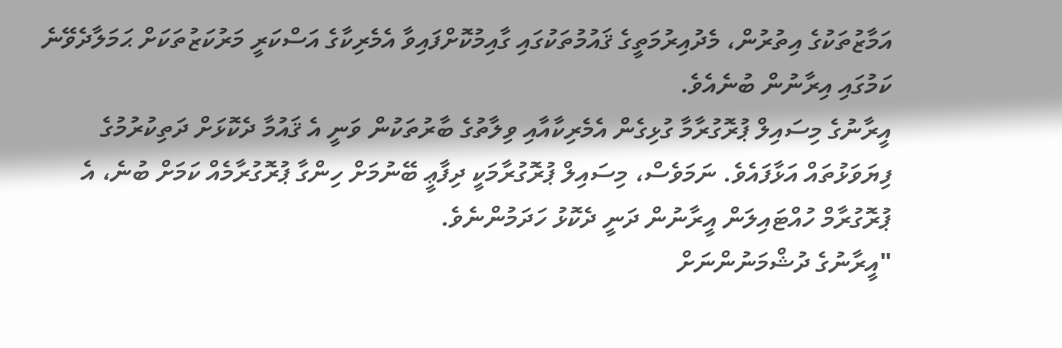އަމާޒުތަކުގެ އިތުރުން، މެދުއިރުމަތީގެ ޤައުމުތަކުގައި ގާއިމުކޮށްފައިވާ އެމެރިކާގެ އަސްކަރީ މަރުކަޒުތަކަށް ޙަމަލާދެވޭނެ ކަމުގައި އިރާނުން ބުނެއެވެ.
އީރާނުގެ މިސައިލް ޕުރޮގުރާމާ ގުޅިގެން އެމެރިކާއާއި ވިލާތުގެ ބާރުތަކުން ވަނީ އެ ޤައުމާ ދެކޮޅަށް ދަތިކުރުމުގެ ފިޔަވަޅުތައް އަޅާފައެވެ. ނަމަވެސް، މިސައިލް ޕުރޮގުރާމަކީ ދިފާޢީ ބޭނުމަށް ހިންގާ ޕުރޮގުރާމެއް ކަމަށް ބުނެ، އެ ޕުރޮގުރާމް ހުއްޓައިލަން އީރާނުން ދަނީ ދެކޮޅު ހަދަމުންނެވެ.
"އީރާނުގެ ދުޝްމަނުންނަށް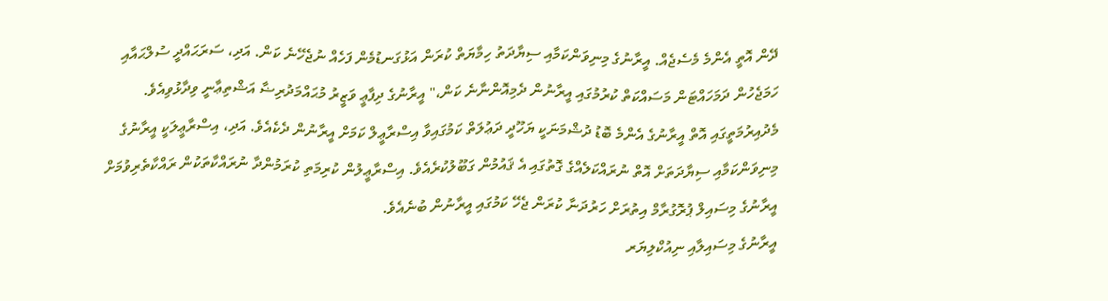ދޭން އޮތީ އެންމެ މެސެޖެއް. އީރާނުގެ މިނިވަންކަމާއި ސިޔާދަތު ހިމާޔަތް ކުރަން އަޅުގަނޑުމެން ފަހެއް ނުޖެހޭނެ ކަން. އަދި، ސަރަޙައްދީ ސުލްޙައާއި ހަމަޖެހުން ދަމަހައްޓަން މަސައްކަތް ކުރުމުގައި އީރާނުން ދެމިއޮންނާނެ ކަން،" އީރާނުގެ ދިފާޢީ ވަޒީރު މުޙައްމަދުރިޟާ އަޝްތިޢާނީ ވިދާޅުވިއެވެ.
މެދުއިރުމަތީގައި އޮތް އީރާނުގެ އެންމެ ބޮޑު ދުޝްމަނަކީ ޔަހޫދީ ދަޢުލަތް ކަމުގައިވާ އިސްރާޢީލް ކަމަށް އީރާނުން ދެކެއެވެ. އަދި، އިސްރާޢީލަކީ އީރާނުގެ މިނިވަންކަމާއި ސިޔާދަތަށް އޮތް ނުރައްކަލެއްގެ ގޮތުގައި އެ ޤައުމުން ގަބޫލުކުރެއެވެ. އިސްރާޢީލުން ކުރިމަތި ކުރަމުންދާ ނުރައްކާތަކުން ރައްކާތެރިވުމަށް އީރާނުގެ މިސައިލް ޕުރޮގުރާމް އިތުރަށް ހަރުދަނާ ކުރަން ޖެހޭ ކަމުގައި އީރާނުން ބުނެއެވެ.
އީރާނުގެ މިސައިލާއި ނިއުކްލިޔަރ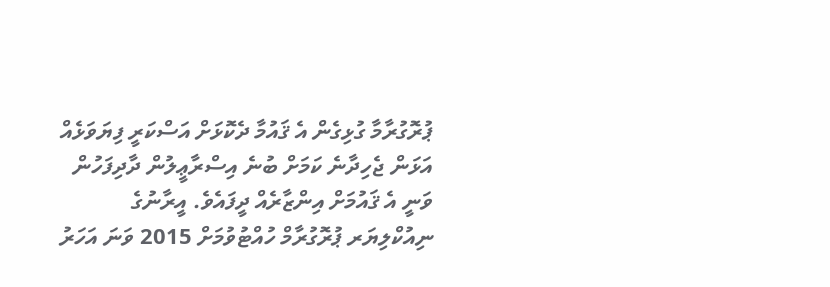ޕުރޮގުރާމާ ގުޅިގެން އެ ޤައުމާ ދެކޮޅަށް އަސްކަރީ ފިޔަވަޅެއް އަޅަން ޖެހިދާނެ ކަމަށް ބުނެ އިސްރާޢީލުން ދާދިފަހުން ވަނީ އެ ޤައުމަށް އިންޒާރެއް ދީފައެވެ. އީރާނުގެ ނިއުކްލިޔަރ ޕުރޮގުރާމް ހުއްޓުވުމަށް 2015 ވަނަ އަހަރު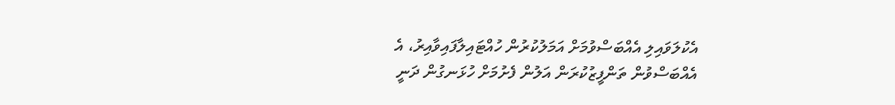އެކުލަވައިލި އެއްބަސްވުމަށް އަމަލުކުރުން ހުއްޓައިލާފައިވާއިރު، އެ އެއްބަސްވުން ތަންފީޒުކުރަން އަލުން ފެށުމަށް ހުޅަނގުން ދަނީ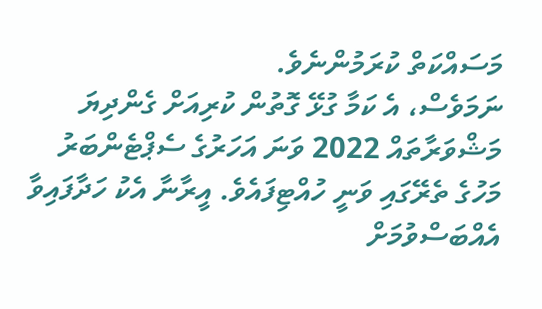މަސައްކަތް ކުރަމުންނެވެ.
ނަމަވެސް، އެ ކަމާ ގުޅޭ ގޮތުން ކުރިއަށް ގެންދިޔަ މަޝްވަރާތައް 2022 ވަނަ އަހަރުގެ ސެޕްޓެންބަރު މަހުގެ ތެރޭގައި ވަނީ ހުއްޓިފައެވެ. އީރާނާ އެކު ހަދާފައިވާ އެއްބަސްވުމަށް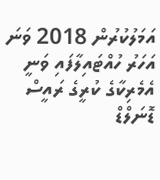އަމަލުކުރުން 2018 ވަނަ އަހަރު ހުއްޓައިލާފައި ވަނީ އެމެރިކާގެ ކުރީގެ ރައީސް ޑޮނަލްޑް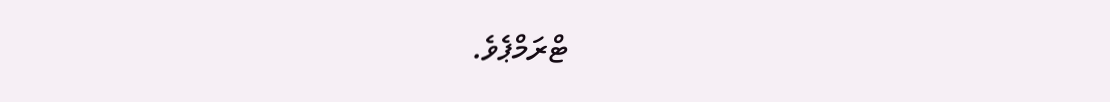ޓްރަމްޕެވެ.